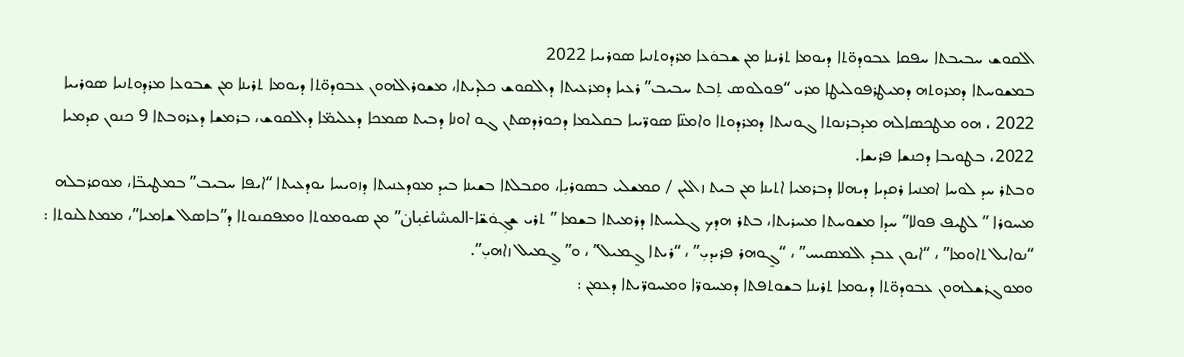ܐܠܩܘܫ ܚܒܝܒܬܐ ܚܦܩܐ ܥܒܘܕܘ̈ܬܐ ܕܝܘܡܐ ܬܪܝܢܐ ܡܢ ܫܒܘܿܥܐ ܡܪܕܘܬܢܝܐ ܣܘܪܝܝܐ 2022
ܒܡܫܘܚܬܐ ܕܡܪܘܬܗ ܕܡܝܛܪܦܘܠܝܛܐ ܡܪܝ “ܦܘܠܘܣ ܬܼܒܬ ܚܒܝܒ” ܪܥܝܐ ܕܡܪܥܝܬܐ ܕܐܠܩܘܫ ܟܠܕܝܬܐ، ܡܫܘܪܐܠܗܘܢ ܥܒܘܕܘ̈ܬܐ ܕܝܘܡܐ ܬܪܝܢܐ ܡܢ ܫܒܘܥܐ ܡܪܕܘܬܢܝܐ ܣܘܪܝܝܐ 2022 ، ܗܘ ܡܛܟܣܐܠܗ ܡܕܒܪܢܘܬܐ ܓܘܢܝܬܐ ܕܡܪܕܘܬܐ ܘܐܡܢ̈ܐ ܣܘܪ̈ܝܝܐ ܒܩܠܝܡܐ ܕܟܘܪܕܣܬܢ ܓܘ ܐܘܢܐ ܕܒܝܬ ܣܡܟܐ ܕܥܠܝܡ̈ܐ ܕܐܠܩܘܫ، ܒܪܡܫܐ ܕܥܪܘܒܬܐ 9 ܟܢܘܢ ܩܕܡܝܐ 2022، ܒܛܘܝܒܐ ܕܟܢܫܐ ܦܪܝܫܐ.
ܘܒܬܪ ܚܕ ܠܘܚܐ ܐܡܢܝܐ ܪܩܕܝܐ ܕܝܗܠܐ ܕܒܪܡܝܐ ܐܬܝܢܐ ܡܢ ܒܝܬ ܙܐܠܝܢ / ܩܡܫܠܝ ܒܣܘܪܝܼܐ، ܘܩܒܠܬܐ ܒܫܝܢܐ ܒܝܕ ܡܘܕܥܢܝܬܐ ܕܙܘܝܚܐ ܝܘܕܥܝܬܐ “ܐܝܦܐ ܚܒܝܒ” ܒܡܛܝܒ̈ܐ، ܡܘܩܪܒܠܗ ܡܚܘܪܐ ” ܠܛܝܦ ܦܘܠܐ” ܚܕܐ ܡܫܘܚܬܐ ܡܚܪܝܬܐ، ܒܬܪ ܗܕܟ ܓܠܝܚܬܐ ܕܪܡܝܬܐ ܒܫܡܐ ” ܬܪܝ ܫܓܼܘܿܫ̈ܐ-المشاغبان” ܡܢ ܣܝܘܡܘܬܐ ܘܡܦܩܢܘܬܐ ܕ”ܒܐܣܠ ܫܐܡܝܐ”، ܡܡܬܠܢܘܬܐ : “ܢܘܐܝܠ ܬܐܘܡܐ” ، “ܐܝܘܢ ܥܒܕ ܐܠܡܣܝܚ” ، “ܓ̰ܘܗܪ ܦܪܝܕܝܼ” ، “ܪܝܬܐ ܓ̰ܡܝܠ” ، ܘ” ܓ̰ܡܝܠ ܙܐܗܝܼ”.
ܘܡܘܓܪܫܠܗܘܢ ܥܒܘܕܘ̈ܬܐ ܕܝܘܡܐ ܬܪܝܢܐ ܒܫܘܬܦܬܐ ܕܡܚܘܪ̈ܐ ܘܡܚܘܪ̈ܝܬܐ ܕܥܡܢ :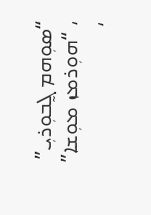“ܣܘܼܗܡ ܓ̰ܒܘܼܪܝܼ” ، “ܗܘܼܪܡܙ ܡܘܼܫܐ” ،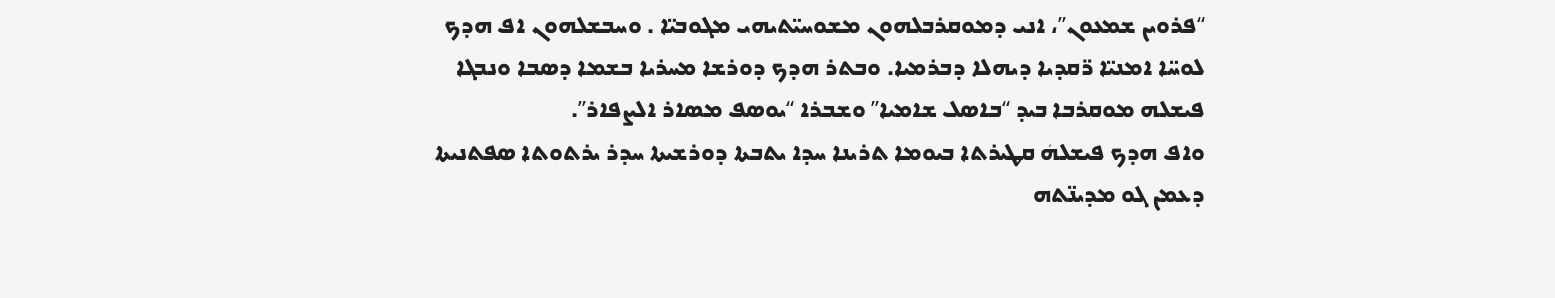“ܦܪܘܝܢ ܫܡܥܘܢ”، ܐܢܝ ܕܡܘܩܪܒܠܗܘܢ ܡܫܘܚܝ̈ܬܝܗܝ ܡܓܘܒܝ̈ܐ . ܘܚܒܫܠܗܘܢ ܐܦ ܗܕܟ ܠܘܚ̈ܐ ܐܡܢܝ̈ܐ ܪ̈ܩܕܝܐ ܕܝܗܠܐ ܕܒܪܡܝܐ. ܘܒܬܪ ܗܕܟ ܕܘܪܫܐ ܡܚܪܝܐ ܒܫܡܐ ܕܣܒܐ ܘܢܒܓܐ ܦܝܫܠܗ ܡܘܩܪܒܐ ܒܝܕ “ܒܐܣܠ ܫܐܡܝܐ” ܘܫܒܪܐ “ܝܘܣܦ ܡܣܐܪ ܐܠܨܦܐܪ”.
ܘܐܦ ܗܕܟ ܦܝܫܠܗܿ ܩܛܝܪܬܐ ܒܝܘܡܐ ܬܪܝܢܐ ܚܕܐ ܝܬܒܬܐ ܕܘܪܫܝܬܐ ܚܕܪ ܝܪܬܘܬܐ ܣܦܬܢܝܬܐ ܕܥܡܢ ܓܘ ܡܕܝܢ̈ܬܗ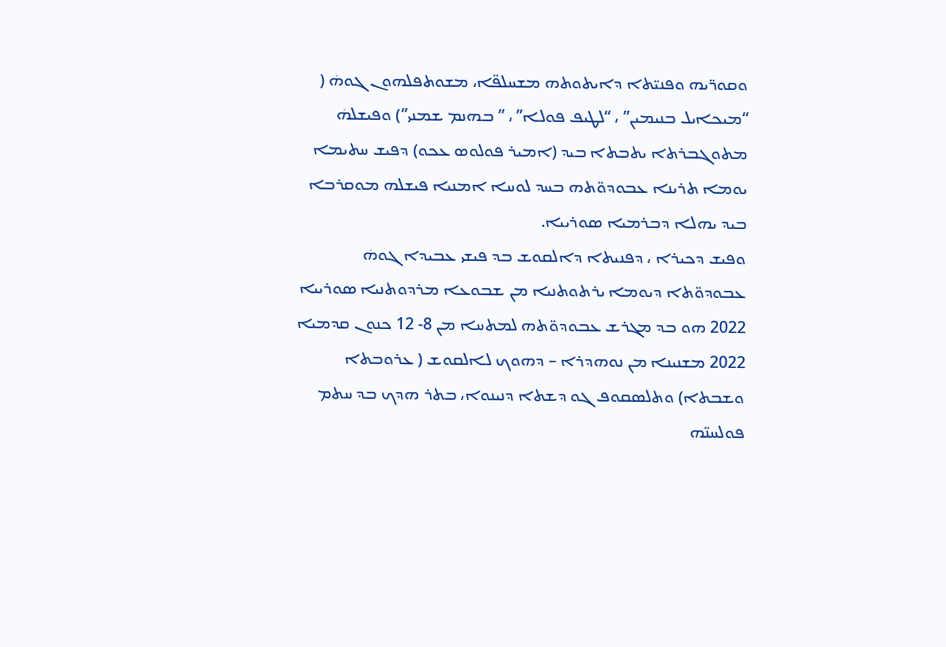ܘܩܘܪ̈ܝܗ ܘܦܢܝ̈ܬܐ ܕܐܝܬܘܬܗ ܡܫܚܠܦ̈ܐ، ܡܫܘܬܦܠܗܘܢ ܓܘܗܿ ( “ܡܝܟܐܝܠ ܒܢܝܡܝܢ” ، “ܠܛܝܦ ܦܘܠܐ” ، ” ܒܗܢܡ ܫܡܢܝ”) ܘܦܝܫܠܗܿ ܡܬܘܓܒܪܬܐ ܝܬܒܬܐ ܒܝܕ (ܐܡܝܪ ܦܘܠܘܣ ܥܟܘ) ܕܦܝܫ ܚܬܝܡܐ ܝܘܡܐ ܬܪܝܢܐ ܥܒܘܕܘ̈ܬܗ ܒܚܕ ܠܘܚܐ ܐܡܢܝܐ ܦܝܫܠܗ ܡܘܩܪܒܐ ܒܝܕ ܝܗܠܐ ܕܒܪܡܝܐ ܣܘܪܝܝܐ.
ܘܦܝܫ ܕܟܝܪܐ ، ܕܦܢܝܬܐ ܕܐܠܩܘܫ ܒܕ ܦܝܫܝ ܥܒܝܕܐ ܓܘܗܿ ܥܒܘܕܘ̈ܬܐ ܕܝܘܡܐ ܝܪܬܘܬܢܝܐ ܡܢ ܫܒܘܥܐ ܡܪܕܘܬܢܝܐ ܣܘܪܝܝܐ 2022 ܗܘ ܒܕ ܡܓܪܫ ܥܒܘܕܘ̈ܬܗ ܠܡܬܚܐ ܡܢ 8- 12 ܟܢܘܢ ܩܕܡܝܐ 2022 ܡܫܢܝܢܐ ܡܢ ܢܘܗܕܪܐ – ܕܗܘܟ ܠܐܠܩܘܫ ( ܥܪܘܒܬܐ ܘܫܒܬܐ) ܘܬܠܣܩܘܦ ܓܘ ܕܫܬܐ ܕܢܝܢܘܐ، ܒܬܪ ܗܕܟ ܒܕ ܚܬܡ ܦܘܠܚܢ̈ܗ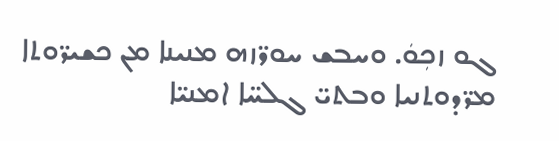ܓܘ ܙܟܼܘܿ. ܘܚܒܫ ܚܘܪ̈ܙܗ ܡܢܝܢܐ ܡܢ ܟܫܝܪ̈ܘܬܐ ܡܪ̈ܕܘܬܢܝܐ ܘܒܬܝ̈ ܓܠܚ̈ܐ ܐܡܢܝ̈ܐ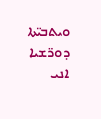ܘܝܬܒܝ̈ܬܐ ܕܘܪ̈ܫܝܐ ܐܢܝ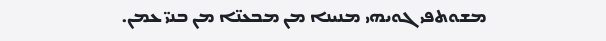ܡܫܘܬܦܝ ܓܘܝܗܝ ܡܢܝܢܐ ܡܢ ܡܒܥܢ̈ܐ ܡܢ ܒܢܝ̈ ܥܡܢ.